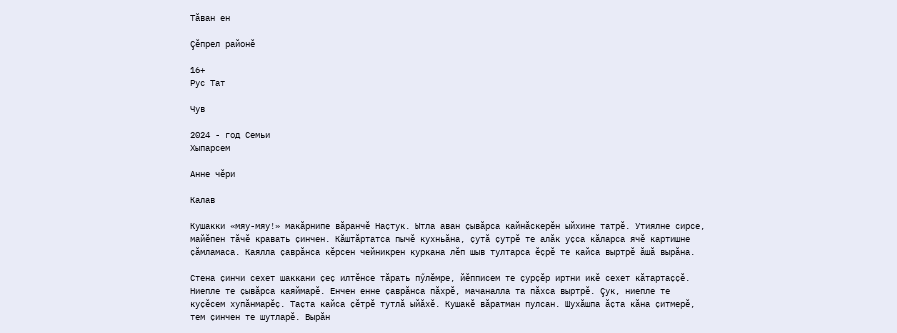Тӑван ен

Çĕпрел районĕ

16+
Рус Тат

Чув

2024 - год Семьи
Хыпарсем

Анне чӗри

Калав

Кушакки «мяу-мяу!» макӑрнипе вӑранчӗ Наҫтук. Ытла аван ҫывӑрса кайнӑскерӗн ыйхине татрӗ. Утиялне сирсе, майӗпен тӑчӗ кравать ҫинчен. Кӑштӑртатса пычӗ кухньӑна, ҫутӑ ҫутрӗ те алӑк уҫса кӑларса ячӗ картишне ҫӑмламаса. Каялла ҫаврӑнса кӗрсен чейникрен куркана лӗп шыв тултарса ӗҫрӗ те кайса выртрӗ ӑшӑ вырӑна.

Стена ҫинчи сехет шаккани ҫеҫ илтĕнсе тӑрать пӳлĕмре, йĕпписем те ҫурҫĕр иртни икĕ сехет кӑтартаҫҫĕ. Ниепле те ҫывӑрса каяймарӗ. Енчен енне ҫаврӑнса пӑхрĕ, мачаналла та пӑхса выртрӗ. Çук, ниепле те куҫĕсем хупӑнмарĕҫ. Таҫта кайса ҫӗтрӗ тутлӑ ыйӑхӗ. Кушакĕ вӑратман пулсан. Шухӑшпа ӑҫта кӑна ҫитмерӗ, тем ҫинчен те шутларӗ. Вырӑн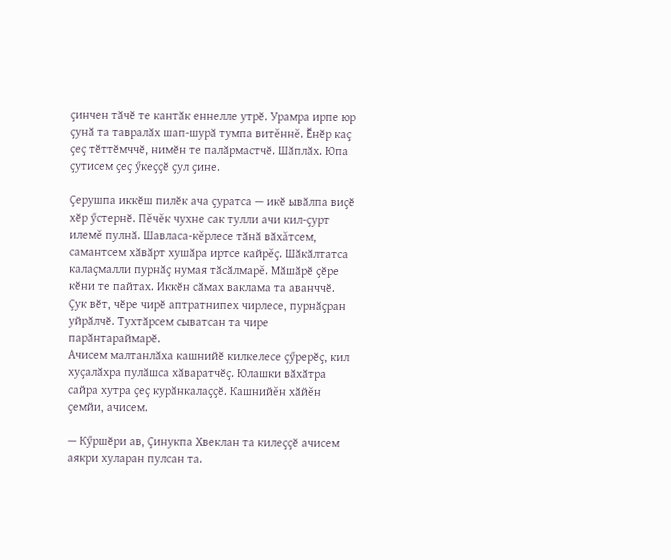ҫинчен тӑчӗ те кантӑк еннелле утрӗ. Урамра ирпе юр ҫунӑ та тавралӑх шап-шурӑ тумпа витĕннĕ. Ӗнӗр каҫ ҫеҫ тӗттӗмччӗ, нимӗн те палӑрмастчӗ. Шӑплӑх. Юпа ҫутисем ҫеҫ ӳкеҫҫӗ ҫул ҫине.

Ҫерушпа иккӗш пилӗк ача ҫуратса — икӗ ывӑлпа виҫӗ хӗр ӳстернӗ. Пĕчĕк чухне сак тулли ачи кил-ҫурт илемĕ пулнӑ. Шавласа-кĕрлесе тӑнӑ вӑхăтсем, самантсем хӑвӑрт хушӑра иртсе кайрĕҫ. Шӑкӑлтатса калаҫмалли пурнӑҫ нумая тӑсӑлмарĕ. Мӑшӑрӗ ҫӗре кӗни те пайтах. Иккӗн сӑмах ваклама та аванччӗ. Ҫук вӗт, чӗре чирӗ аптратнипех чирлесе, пурнӑҫран уйрӑлчӗ. Тухтӑрсем сыватсан та чире парӑнтараймарӗ.
Ачисем малтанлӑха кашнийӗ килкелесе ҫӳрерӗҫ, кил хуҫалӑхра пулӑшса хӑваратчӗҫ. Юлашки вӑхӑтра сайра хутра ҫеҫ курӑнкалаҫҫӗ. Кашнийĕн хӑйĕн ҫемйи, ачисем.

— Кӳршӗри ав, Ҫинукпа Хвеклан та килеҫҫӗ ачисем аякри хуларан пулсан та.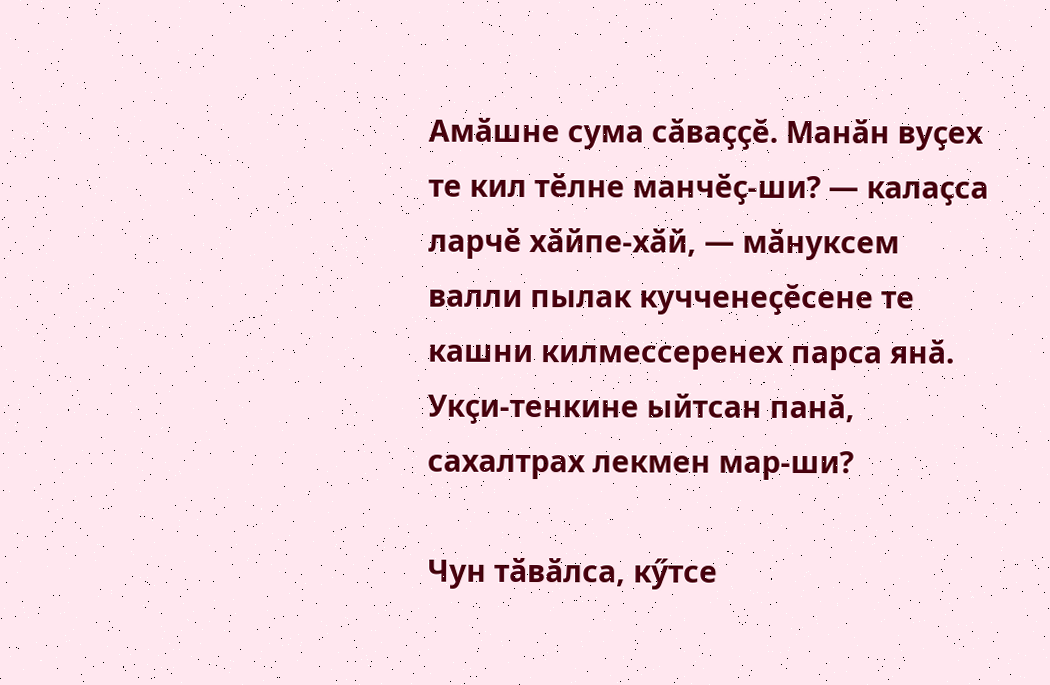Амӑшне сума сӑваҫҫĕ. Манӑн вуҫех те кил тӗлне манчӗҫ-ши? — калаҫса ларчӗ хӑйпе-хӑй, — мӑнуксем валли пылак кучченеҫĕсене те кашни килмессеренех парса янӑ. Укҫи-тенкине ыйтсан панӑ, сахалтрах лекмен мар-ши?

Чун тӑвӑлса, кӳтсе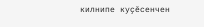килнипе куҫĕсенчен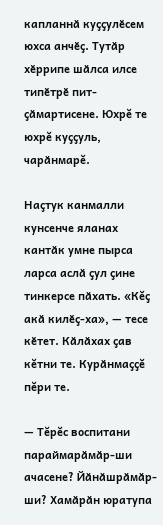капланнӑ куҫҫулӗсем юхса анчӗҫ. Тутӑр хӗррипе шӑлса илсе типӗтрӗ пит-ҫӑмартисене. Юхрĕ те юхрĕ куҫҫуль, чарӑнмарĕ.

Наҫтук канмалли кунсенче яланах кантӑк умне пырса ларса аслӑ ҫул ҫине тинкерсе пӑхать. «Кĕҫ акӑ килӗҫ-ха», — тесе кӗтет. Кӑлӑхах ҫав кĕтни те. Курӑнмаҫҫĕ пĕри те.

— Тĕрĕс воспитани параймарӑмӑр-ши ачасене? Йӑнӑшрӑмӑр-ши? Хамӑрӑн юратупа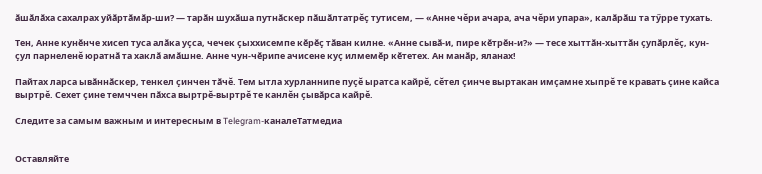ӑшӑлӑха сахалрах уйӑртӑмӑр-ши? — тарӑн шухӑша путнӑскер пӑшӑлтатрĕҫ тутисем, — «Анне чĕри ачара, ача чĕри упара», калӑрӑш та тӳрре тухать.

Тен, Анне кунӗнче хисеп туса алӑка уҫса, чечек ҫыххисемпе кӗрӗҫ тӑван килне. «Анне сывӑ-и, пире кӗтрӗн-и?» — тесе хыттӑн-хыттӑн ҫупӑрлĕҫ, кун-ҫул парнеленĕ юратнӑ та хаклӑ амӑшне. Анне чун-чӗрипе ачисене куҫ илмемӗр кӗтетех. Ан манӑр, яланах!

Пайтах ларса ывӑннӑскер, тенкел ҫинчен тӑчĕ. Тем ытла хурланнипе пуҫĕ ыратса кайрĕ, сĕтел ҫинче выртакан имҫамне хыпрĕ те кравать ҫине кайса выртрĕ. Сехет ҫине темччен пӑхса выртрĕ-выртрĕ те канлĕн ҫывӑрса кайрĕ.

Следите за самым важным и интересным в Telegram-каналеТатмедиа


Оставляйте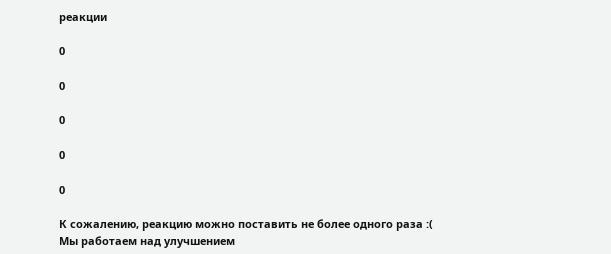реакции

0

0

0

0

0

К сожалению, реакцию можно поставить не более одного раза :(
Мы работаем над улучшением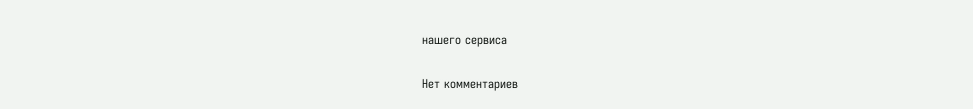нашего сервиса

Нет комментариев